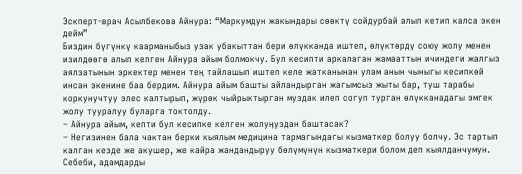Эскперт-врач Асылбекова Айнура: “Маркумдун жакындары сөөктү сойдурбай алып кетип калса экен дейм”
Биздин бүгүнкү каарманыбыз узак убакыттан бери өлүкканда иштеп, өлүктөрдү союу жолу менен изилдөөгө алып келген Айнура айым болмокчу. Бул кесипти аркалаган жамааттын ичиндеги жалгыз аялзатынын эркектер менен тең тайлашып иштеп келе жатканынан улам анын чыныгы кесипкөй инсан экенине баа бердим. Айнура айым башты айландырган жагымсыз жыты бар, туш тарабы коркунучтуу элес калтырып, жүрөк чыйрыктырган муздак илеп согуп турган өлүкканадагы эмгек жолу тууралуу буларга токтолду.
– Айнура айым, кепти бул кесипке келген жолуӊуздан баштасак?
– Негизинен бала чактан берки кыялым медицина тармагындагы кызматкер болуу болчу. Эс тартып калган кезде же акушер, же кайра жандандыруу бөлүмүнүн кызматкери болом деп кыялданчумун. Себеби, адамдарды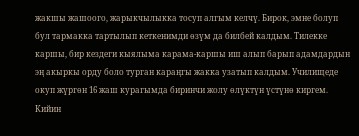жакшы жашоого, жарыкчылыкка тосуп алгым келчү. Бирок, эмне болуп бул тармакка тартылып кеткенимди өзүм да билбей калдым. Тилекке каршы, бир кездеги кыялыма карама-каршы иш алып барып адамдардын эӊ акыркы орду боло турган караӊгы жакка узатып калдым. Училищеде окуп жүргөн 16 жаш курагымда биринчи жолу өлүктүн үстүнө киргем. Кийин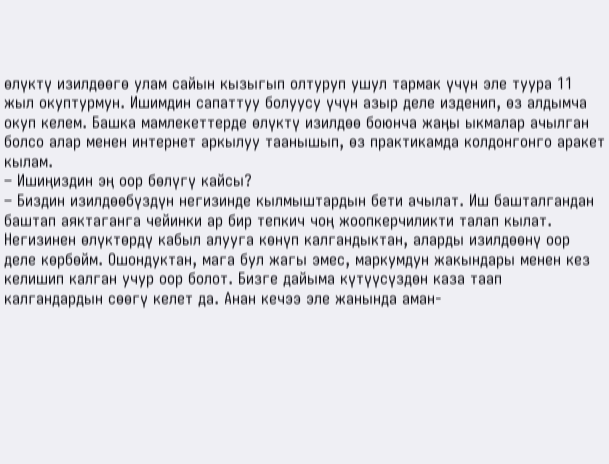өлүктү изилдөөгө улам сайын кызыгып олтуруп ушул тармак үчүн эле туура 11 жыл окуптурмун. Ишимдин сапаттуу болуусу үчүн азыр деле изденип, өз алдымча окуп келем. Башка мамлекеттерде өлүктү изилдөө боюнча жаӊы ыкмалар ачылган болсо алар менен интернет аркылуу таанышып, өз практикамда колдонгонго аракет кылам.
– Ишиңиздин эң оор бөлүгү кайсы?
– Биздин изилдөөбүздүн негизинде кылмыштардын бети ачылат. Иш башталгандан баштап аяктаганга чейинки ар бир тепкич чоң жоопкерчиликти талап кылат. Негизинен өлүктөрдү кабыл алууга көнүп калгандыктан, аларды изилдөөнү оор деле көрбөйм. Ошондуктан, мага бул жагы эмес, маркумдун жакындары менен кез келишип калган учур оор болот. Бизге дайыма күтүүсүздөн каза таап калгандардын сөөгү келет да. Анан кечээ эле жанында аман-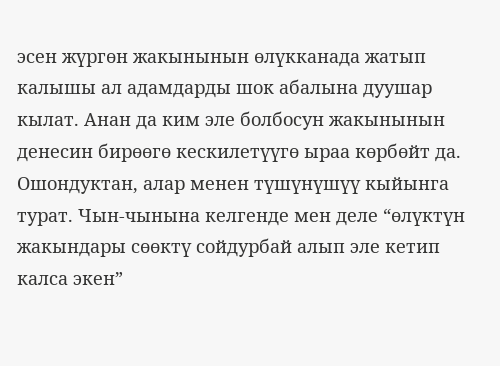эсен жүргөн жакынынын өлүкканада жатып калышы ал адамдарды шок абалына дуушар кылат. Анан да ким эле болбосун жакынынын денесин бирөөгө кескилетүүгө ыраа көрбөйт да. Ошондуктан, алар менен түшүнүшүү кыйынга турат. Чын-чынына келгенде мен деле “өлүктүн жакындары сөөктү сойдурбай алып эле кетип калса экен”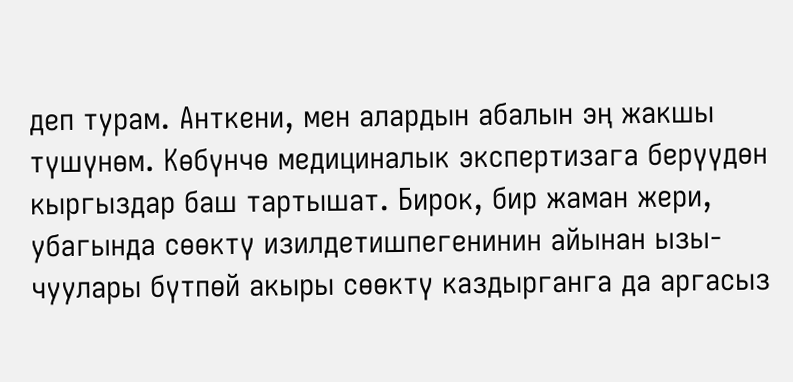деп турам. Анткени, мен алардын абалын эң жакшы түшүнөм. Көбүнчө медициналык экспертизага берүүдөн кыргыздар баш тартышат. Бирок, бир жаман жери, убагында сөөктү изилдетишпегенинин айынан ызы-чуулары бүтпөй акыры сөөктү каздырганга да аргасыз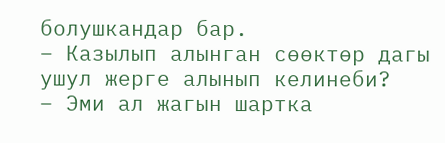болушкандар бар.
– Казылып алынган сөөктөр дагы ушул жерге алынып келинеби?
– Эми ал жагын шартка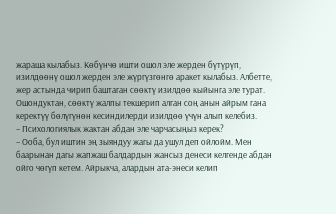жараша кылабыз. Көбүнчө ишти ошол эле жерден бүтүрүп, изилдөөнү ошол жерден эле жүргүзгөнгө аракет кылабыз. Албетте, жер астында чирип баштаган сөөктү изилдөө кыйынга эле турат. Ошондуктан, сөөктү жалпы текшерип алган соң анын айрым гана керектүү бөлүгүнөн кесиндилерди изилдөө үчүн алып келебиз.
– Психологиялык жактан абдан эле чарчасыңыз керек?
– Ооба, бул иштин эң зыяндуу жагы да ушул деп ойлойм. Мен баарынан дагы жапжаш балдардын жансыз денеси келгенде абдан ойго чөгүп кетем. Айрыкча, алардын ата-энеси келип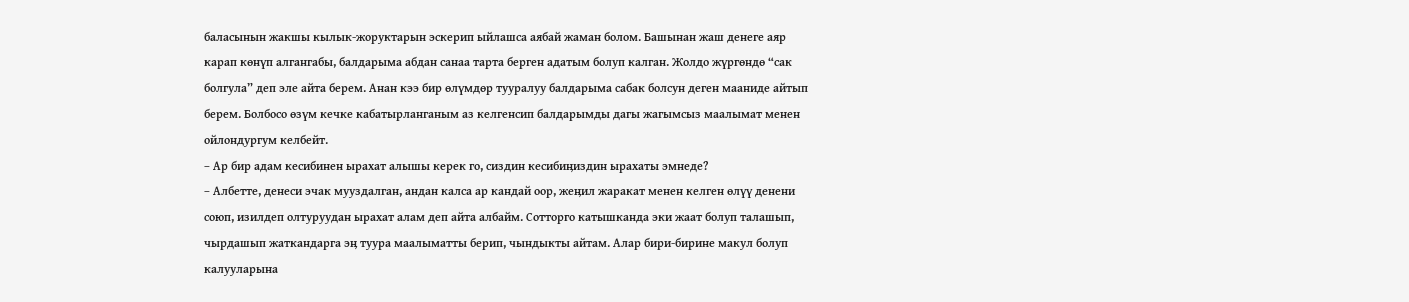баласынын жакшы кылык-жоруктарын эскерип ыйлашса аябай жаман болом. Башынан жаш денеге аяр карап көнүп алгангабы, балдарыма абдан санаа тарта берген адатым болуп калган. Жолдо жүргөндө “сак болгула” деп эле айта берем. Анан кээ бир өлүмдөр тууралуу балдарыма сабак болсун деген мааниде айтып берем. Болбосо өзүм кечке кабатырланганым аз келгенсип балдарымды дагы жагымсыз маалымат менен ойлондургум келбейт.
– Ар бир адам кесибинен ырахат алышы керек го, сиздин кесибиӊиздин ырахаты эмнеде?
– Албетте, денеси эчак мууздалган, андан калса ар кандай оор, жеӊил жаракат менен келген өлүү денени союп, изилдеп олтуруудан ырахат алам деп айта албайм. Сотторго катышканда эки жаат болуп талашып, чырдашып жаткандарга эӊ туура маалыматты берип, чындыкты айтам. Алар бири-бирине макул болуп калууларына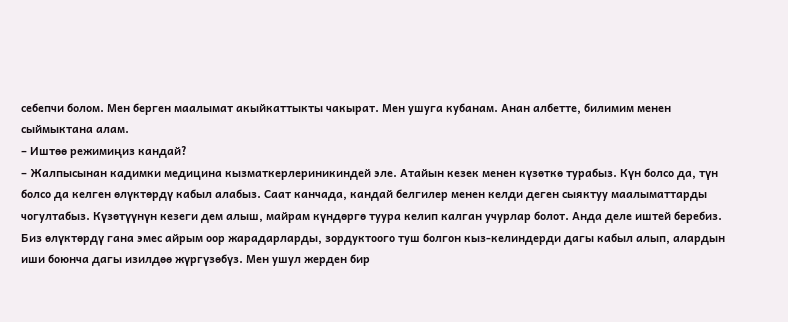себепчи болом. Мен берген маалымат акыйкаттыкты чакырат. Мен ушуга кубанам. Анан албетте, билимим менен сыймыктана алам.
– Иштөө режимиңиз кандай?
– Жалпысынан кадимки медицина кызматкерлериникиндей эле. Атайын кезек менен күзөткө турабыз. Күн болсо да, түн болсо да келген өлүктөрдү кабыл алабыз. Саат канчада, кандай белгилер менен келди деген сыяктуу маалыматтарды чогултабыз. Күзөтүүнүн кезеги дем алыш, майрам күндөргө туура келип калган учурлар болот. Анда деле иштей беребиз. Биз өлүктөрдү гана эмес айрым оор жарадарларды, зордуктоого туш болгон кыз-келиндерди дагы кабыл алып, алардын иши боюнча дагы изилдөө жүргүзөбүз. Мен ушул жерден бир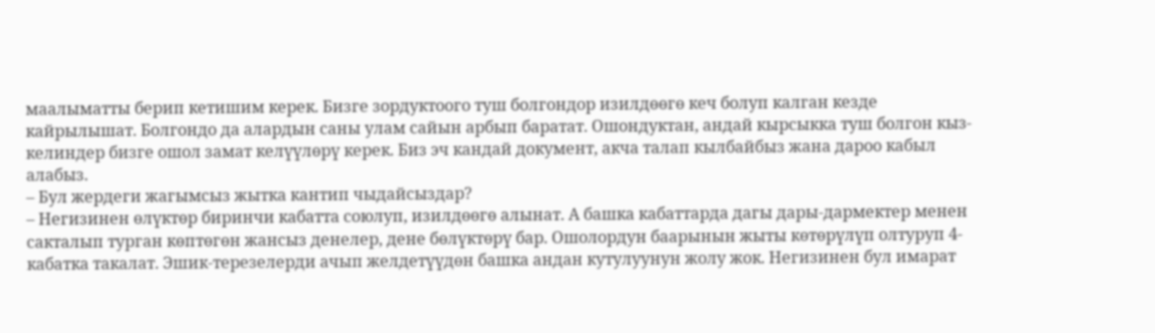маалыматты берип кетишим керек. Бизге зордуктоого туш болгондор изилдөөгө кеч болуп калган кезде кайрылышат. Болгондо да алардын саны улам сайын арбып баратат. Ошондуктан, андай кырсыкка туш болгон кыз-келиндер бизге ошол замат келүүлөрү керек. Биз эч кандай документ, акча талап кылбайбыз жана дароо кабыл алабыз.
– Бул жердеги жагымсыз жытка кантип чыдайсыздар?
– Негизинен өлүктөр биринчи кабатта союлуп, изилдөөгө алынат. А башка кабаттарда дагы дары-дармектер менен сакталып турган көптөгөн жансыз денелер, дене бөлүктөрү бар. Ошолордун баарынын жыты көтөрүлүп олтуруп 4-кабатка такалат. Эшик-терезелерди ачып желдетүүдөн башка андан кутулуунун жолу жок. Негизинен бул имарат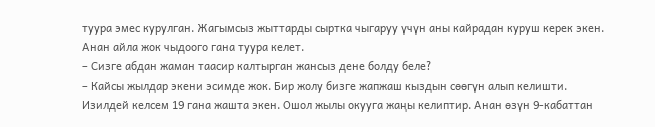туура эмес курулган. Жагымсыз жыттарды сыртка чыгаруу үчүн аны кайрадан куруш керек экен. Анан айла жок чыдоого гана туура келет.
– Сизге абдан жаман таасир калтырган жансыз дене болду беле?
– Кайсы жылдар экени эсимде жок. Бир жолу бизге жапжаш кыздын сөөгүн алып келишти. Изилдей келсем 19 гана жашта экен. Ошол жылы окууга жаңы келиптир. Анан өзүн 9-кабаттан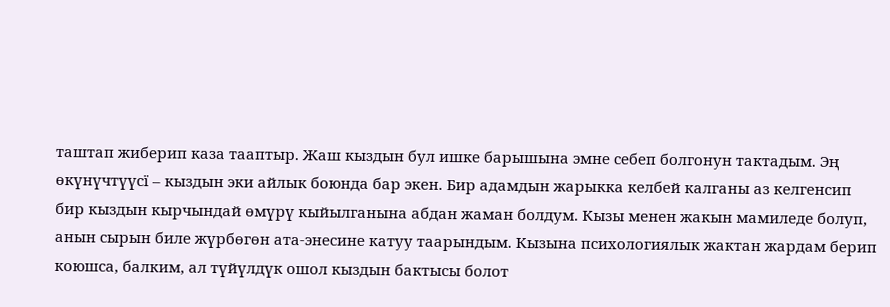таштап жиберип каза тааптыр. Жаш кыздын бул ишке барышына эмне себеп болгонун тактадым. Эң өкүнүчтүүсї – кыздын эки айлык боюнда бар экен. Бир адамдын жарыкка келбей калганы аз келгенсип бир кыздын кырчындай өмүрү кыйылганына абдан жаман болдум. Кызы менен жакын мамиледе болуп, анын сырын биле жүрбөгөн ата-энесине катуу таарындым. Кызына психологиялык жактан жардам берип коюшса, балким, ал түйүлдүк ошол кыздын бактысы болот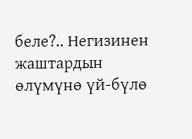беле?.. Негизинен жаштардын өлүмүнө үй-бүлө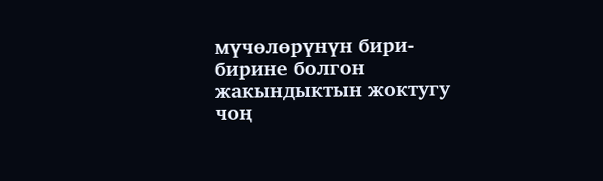мүчөлөрүнүн бири-бирине болгон жакындыктын жоктугу чоң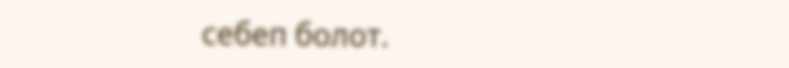себеп болот.